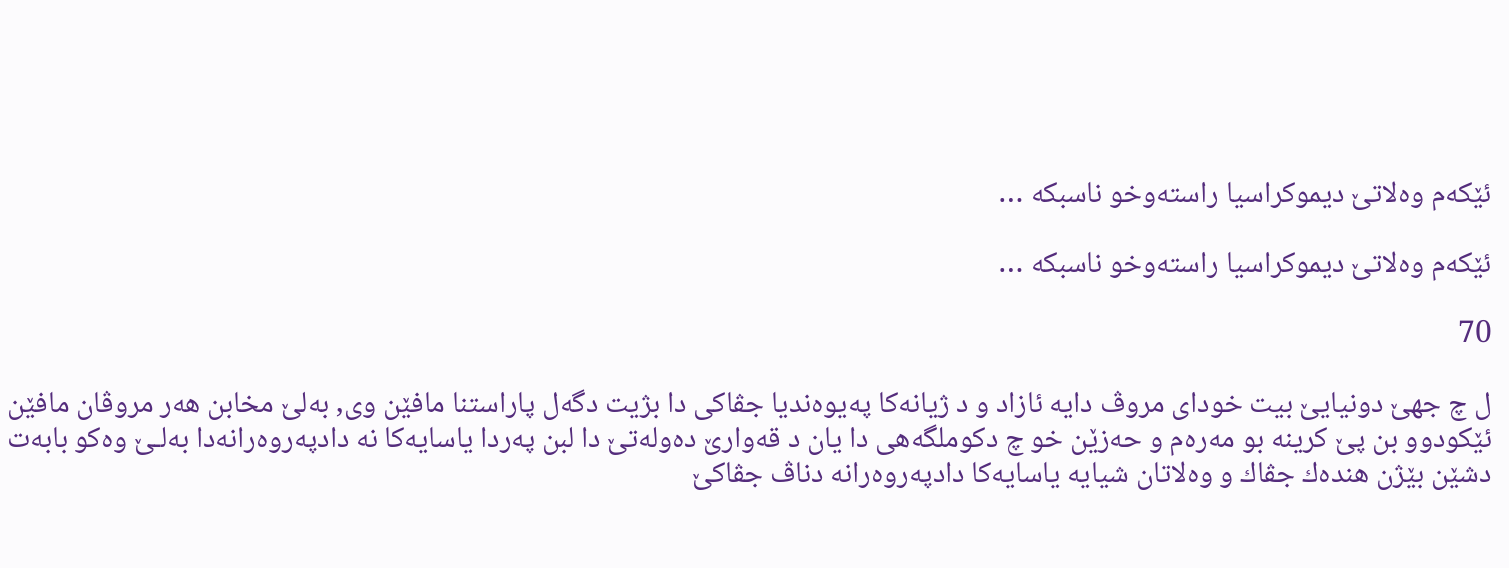ئێكه‌م وه‌‌لاتێ دیموكراسیا راسته‌‌وخو ناسبكه‌ …

ئێكه‌م وه‌‌لاتێ دیموكراسیا راسته‌‌وخو ناسبكه‌ …

70

ل چ جهێ دونیایێ بیت خودای مروڤ دایه‌ ئازاد و د ژیانه‌كا په‌یوه‌ندیا جڤاكى دا بژیت دگه‌ل پاراستنا مافێن وی, به‌لێ مخابن هه‌ر مروڤان مافێن ئێكودوو بن پێ كرینه‌ بو مه‌ره‌م و حه‌زێن خو چ دكوملگه‌هى دا یان د قه‌وارێ ده‌وله‌تێ دا لبن په‌ردا یاسایه‌كا نه‌ دادپه‌روه‌رانه‌دا به‌لـێ وه‌كو بابه‌ت دشێن بێژن هنده‌ك جڤاك و وه‌لاتان شیایه‌ یاسایه‌كا دادپه‌روه‌رانه‌ دناڤ جڤاكێ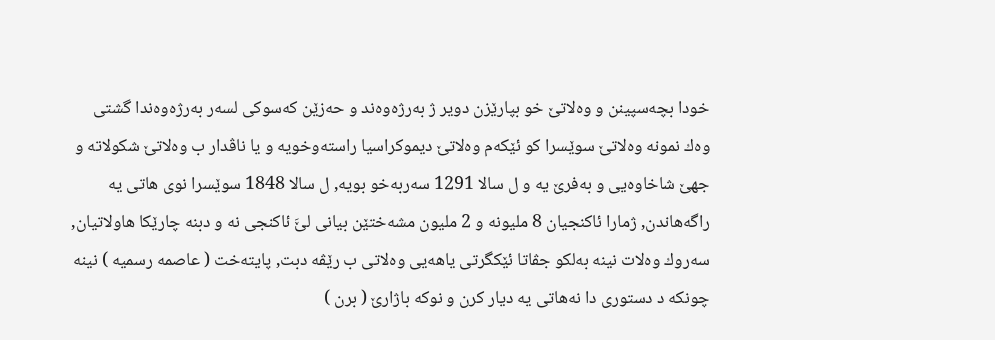خودا بچه‌سپینن و وه‌لاتێ خو بپارێزن دویر ژ به‌رژه‌وه‌ند و حه‌زێن كه‌سوكى لسه‌ر به‌رژه‌وه‌ندا گشتى وه‌ك نمونه‌ وه‌‌لاتێ سوێسرا كو ئێكه‌م وه‌‌لاتێ دیموكراسیا راسته‌‌وخویه‌‌ و یا ناڤدار ب وه‌‌لاتێ شكولاته‌‌ و جهێ شاخاوه‌یى و به‌‌فرێ یه‌ و ل سالا 1291 سه‌‌ربه‌‌خو بویه‌‌, ل سالا 1848 سوێسرا نوى هاتى یه‌‌ راگه‌‌هاندن, ژمارا ئاكنجیان 8 ملیونه‌‌ و 2 ملیون مشه‌‌ختێن بیانی لێَ ئاكنجى نه‌ و دبنه‌‌ چارێكا هاولاتیان, سه‌روك وه‌‌لات نینه‌ به‌‌لكو جڤاتا ئێكگرتى یاهه‌یى وه‌‌لاتى ب رێڤه‌‌ دبت, پایته‌‌خت ( عاصمه‌‌ رسمیه‌‌ ) نینه‌‌ چونكه‌‌ د دستورى دا نه‌‌هاتى یه‌‌ دیار كرن و نوكه‌‌ باژارێ ( برن )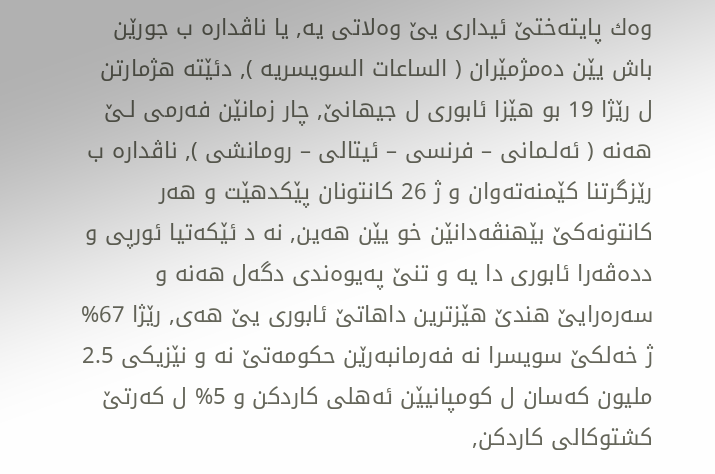وه‌‌ك پایته‌‌ختێ ئیدارى یێ وه‌‌لاتى یه‌, یا ناڤداره‌‌ ب جورێن باش یێن ده‌‌مژمێران ( الساعات السویسریه‌‌ ), دئێته‌‌ هژمارتن ل رێژا 19 بو هێزا ئابورى ل جیهانێ, چار زمانێن فه‌‌رمى لـێ هه‌‌نه‌‌ ( ئه‌‌لـمانى – فرنسى – ئیتالى – رومانشى ), ناڤداره‌‌ ب رێزگرتنا كێمنه‌‌ته‌‌وان و ژ 26 كانتونان پێكدهێت و هه‌‌ر كانتونه‌‌كێ بێهنڤه‌‌دانێن خو یێن هه‌ین, نه‌‌ د ئێكه‌‌تیا ئورپى و دده‌‌ڤه‌‌را ئابوری دا یه‌‌ و تنێ په‌یوه‌ندى دگه‌‌ل هه‌‌نه‌‌ و سه‌‌ره‌‌رایێ هندێ هێزترین داهاتێ ئابورى یێ هه‌‌ى, رێژا 67% ژ خه‌‌لكێ سویسرا نه‌‌ فه‌‌رمانبه‌‌رێن حكومه‌‌تێ نه‌‌ و نێزیكى 2.5 ملیون كه‌‌سان ل كومپانیێن ئه‌‌هلى كاردكن و 5% ل كه‌رتێ كشتوكالى كاردكن,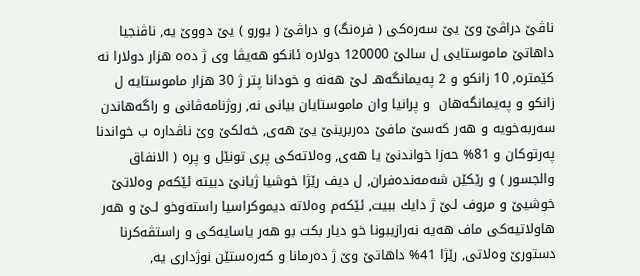ناڤێ دراڤێ وێ یێ سه‌ره‌كى ( فره‌‌نگ) و دراڤێ ( یورو ) یێ دووێ یه‌, ناڤنجیا داهاتێ ماموستایى ل سالێ 120000 دولاره‌‌ ئانكو هه‌یڤا وى ژ ده‌ه هزار دولارا نه‌ كێمتره‌, 10 زانكو و 2 په‌یمانگه‌‌هـ لـێ هه‌‌نه‌‌ و خودانا پتر ژ 30 هزار ماموستایه‌ ل زانكو و په‌یمانگه‌هان ‌ و پرانیا وان ماموستایان بیانى نه‌, روژنامه‌‌ڤانى و راگه‌هاندن سه‌‌ربه‌‌خویه‌‌ و هه‌‌ر كه‌‌سێ مافێ ده‌‌ربرینێ یێ هه‌ى, خه‌‌لكێ وێ ناڤداره‌‌ ب خواندنا په‌‌رتوكان و 81% حه‌‌زا خواندنێ یا هه‌ى, وه‌‌لاته‌‌كى پرى تونێل و پره‌‌ ( الانفاق والجسور ) و رێكێن شه‌‌مه‌‌نده‌‌فران, ل دیف رێژا خوشیا ژیانێ دبیته‌ ئێكه‌‌م وه‌‌لاتێ خوشیێ و مروف لـێ ژ دایك ببیت, ئێكه‌‌م وه‌‌لاته‌‌ دیموكراسیا راسته‌‌وخو لـێ‌ و هه‌ر هاولاتیه‌‌كى ماف هه‌‌یه‌‌ نه‌‌رازیبونا خو دیار بكت بو هه‌‌ر یاسایه‌‌كى و راستڤه‌‌كرنا دستورێ وه‌‌لاتى, رێژا 41% داهاتێ وێ ژ ده‌‌رمانا و كه‌‌ره‌‌ستێن نوژدارى یه‌,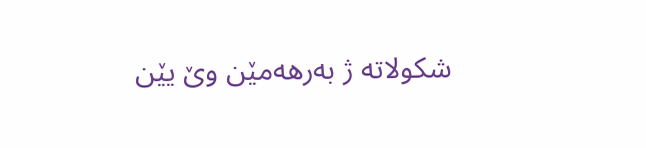شكولاته‌‌ ژ به‌‌رهه‌‌مێن وێ یێن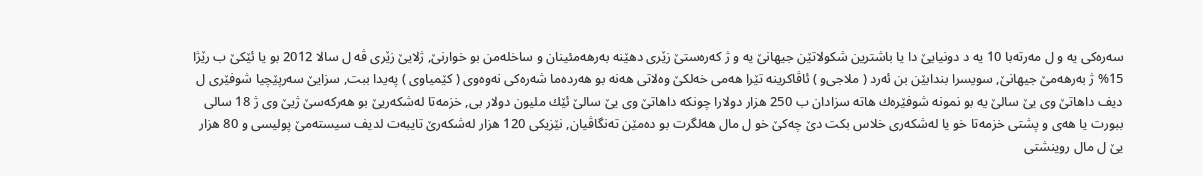سه‌‌ره‌‌كى یه‌‌ و ل مه‌‌رته‌‌با 10 یه‌ د دونیایێ دا یا باشترین شكولاتێن جیهانێ یه‌‌ و ژ كه‌‌ره‌‌ستێ زێرى دهێنه‌‌ به‌‌رهه‌‌مئینان و ساخله‌‌من بو خوارنێ, ژلایێ زێرى ڤه‌‌ ل سالا 2012 بو یا ئێكێ ب رێژا 15% ژ به‌‌رهه‌‌مێ جیهانێ, سویسرا بندابێن بن ئه‌‌رد ( ملاجى‌و ) ئاڤاكرینه‌‌ تێرا هه‌مى خه‌‌لكێ وه‌‌لاتى هه‌‌نه‌‌ بو هه‌‌رده‌‌ما شه‌‌ره‌‌كى نه‌‌وه‌‌وى ( كێمیاوی ) په‌‌یدا ببت, سزایێ سه‌رپێچیا شوفێرى ل دیف داهاتێ وى یێ سالێ یه‌‌ بو نمونه‌‌ شوفێره‌‌ك هاته‌‌ سزادان ب 250 هزار دولارا چونكه‌‌ داهاتێ وى یێ سالێ ئێك ملیون دولار بى, خزمه‌‌تا له‌‌شكه‌‌ریێ بو هه‌‌ركه‌‌سێ ژیێ وى ژ 18 سالى ببورت یا هه‌ى و پشتى خزمه‌‌تا خو یا له‌‌شكه‌‌رى خلاس بكت دێ چه‌كێ خو ل مال هه‌‌لگرت بو ده‌‌مێن ته‌‌نگاڤیان, نێزیكى 120 هزار له‌‌شكه‌‌رێ تایبه‌‌ت لدیف سیسته‌مێ پولیسى و 80 هزار یێ ل مال روینشتى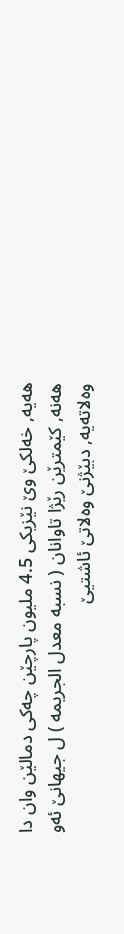هه‌یه‌‌, خه‌‌لكێ وێ نێزیكى 4.5 ملیون پارچێن چه‌كى دمالێن وان دا هه‌‌نه‌, كێمترێن رێژا تاوانان ( نسبه‌‌ معدل الجریمه‌‌ ) ل جیهانێ ئه‌‌و وه‌‌لاته‌‌یه‌, دبێژنێ وه‌لاتێ ئاشتیێ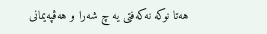هه‌تا نوكه‌ نه‌كه‌فتى یه‌ چ شه‌را و هه‌ڤپه‌یمانى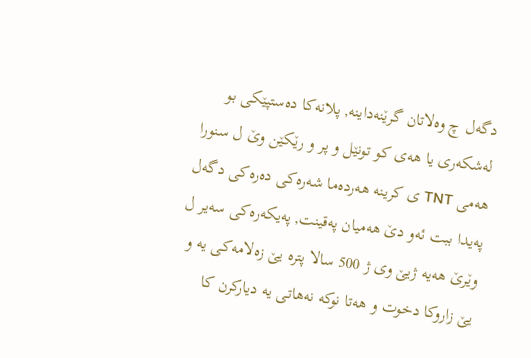دگه‌ل چ وه‌لاتان گرێنه‌داینه‌, پلانه‌كا ده‌ستپێكى بو له‌شكه‌رى یا هه‌ى كو تونێل و پر و رێكێن وێ ل سنورا هه‌مى TNT ى كرینه‌ هه‌رده‌ما شه‌ره‌كى ده‌ره‌كى دگه‌ل په‌یدا ببت ئه‌و دێ هه‌میان په‌قینت, په‌یكه‌ره‌كى سه‌یر ل وێرێ هه‌یه‌ ژیێ وى ژ 500 سالا پتره‌‌ یێ زه‌لامه‌كى یه‌ و یێ زاروكا دخوت و هه‌تا نوكه‌ نه‌هاتى یه‌ دیاركرن كا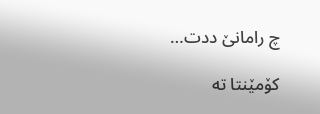چ رامانێ ددت…

کۆمێنتا تە